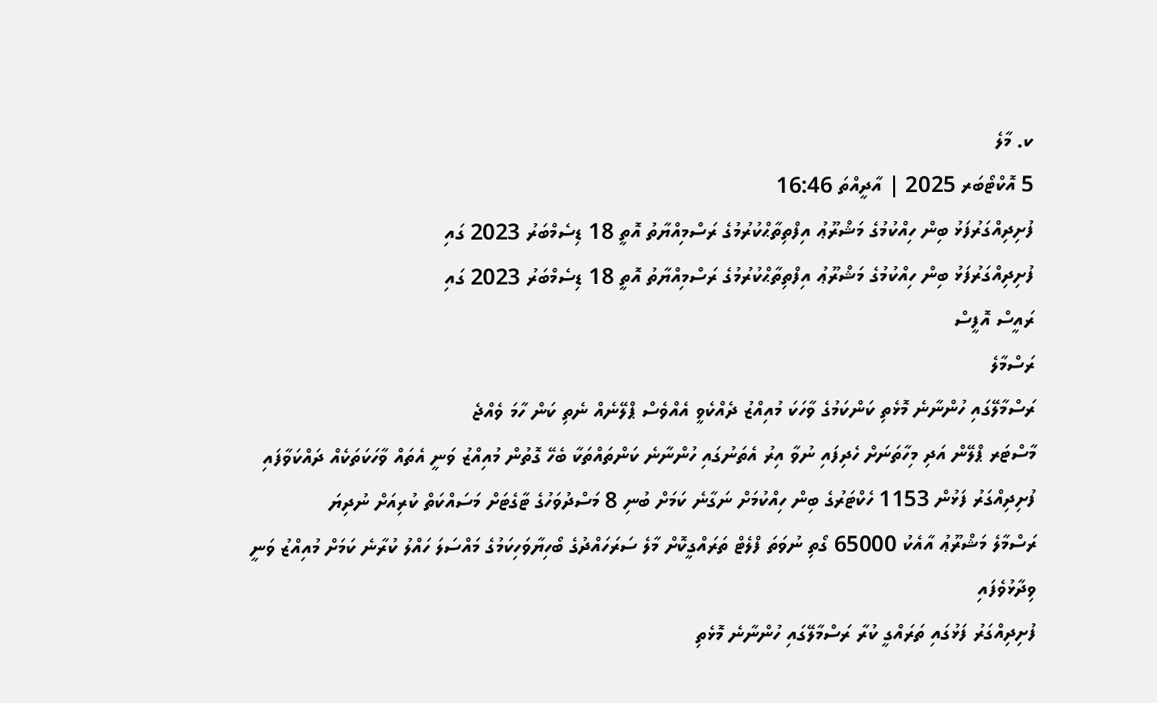ކ. މާލެ
5 އޮކްޓޯބަރ 2025 | އާދީއްތަ 16:46
ފުށިދިއްގަރުފަޅު ބިން ހިއްކުމުގެ މަޝްރޫޢު އިފްތިތާޙްކުރުމުގެ ރަސްމިއްޔާތު އޮތީ 18 ޑިސެމްބަރު 2023 ގައި
ފުށިދިއްގަރުފަޅު ބިން ހިއްކުމުގެ މަޝްރޫޢު އިފްތިތާޙްކުރުމުގެ ރަސްމިއްޔާތު އޮތީ 18 ޑިސެމްބަރު 2023 ގައި
ރައީސް އޮފީސް
ރަސްމާލެ
ރަސްމާލޭގައި ހުންނާނެ މޮޅެތި ކަންކަމުގެ ވާހަކަ މުއިއްޒު ދެއްކެވީ އެއްވެސް ޕްލޭނެއް ނެތި ކަން ހާމަ ވެއްޖެ
މާސްޓަރ ޕްލޭން އަދި މިހާތަނަށް ހެދިފައި ނުވާ އިރު އެތަނުގައި ހުންނާނެ ކަންތައްތަކާ ބެހޭ ގޮތުން މުއިއްޒު ވަނީ އެތައް ވާހަކަތަކެއް ދައްކަވާފައި
ފުށިދިއްގަރު ފަޅުން 1153 ހެކްޓަރުގެ ބިން ހިއްކުމަށް ނަގާނެ ކަމަށް ބުނި 8 މަސްދުވަހުގެ ޓާގެޓަށް މަސައްކަތް ކުރިއަށް ނުދިޔަ
ރަސްމާލެ މަޝްރޫޢު އާއެކު 65000 ގޯތި ނުވަތަ ފްލެޓް ތަރައްގީކޮށް މާލެ ސަރަހައްދުގެ ބޯހިޔާވަހިކަމުގެ މައްސަލަ ހައްލު ކުރާނެ ކަމަށް މުއިއްޒު ވަނީ ވިދާޅުވެފައި
ފުށިދިއްގަރު ފަޅުގައި ތަރައްގީ ކުރާ ރަސްމާލޭގައި ހުންނާނެ މޮޅެތި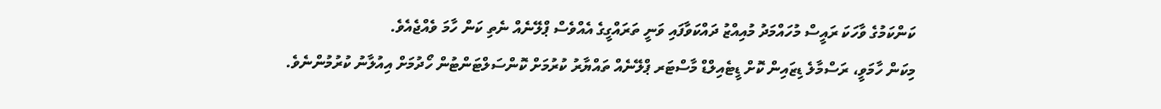ކަންކަމުގެ ވާހަކަ ރައީސް މުހައްމަދު މުއިއްޒު ދައްކަވާފައި ވަނީ ތަރައްގީގެ އެއްވެސް ޕްލޭނެއް ނެތި ކަން ހާމަ ވެއްޖެއެވެ.
މިކަން ހާމަވީ، ރަސްމާލެ ޑިޒައިން ކޮށް ޑީޓެއިލްޑް މާސްޓަރ ޕްލޭނެއް ތައްޔާރު ކުރުމަށް ކޮންސަލްޓަންޓުން ހޯދުމަށް އިއުލާނު ކުރުމުންނެވެ.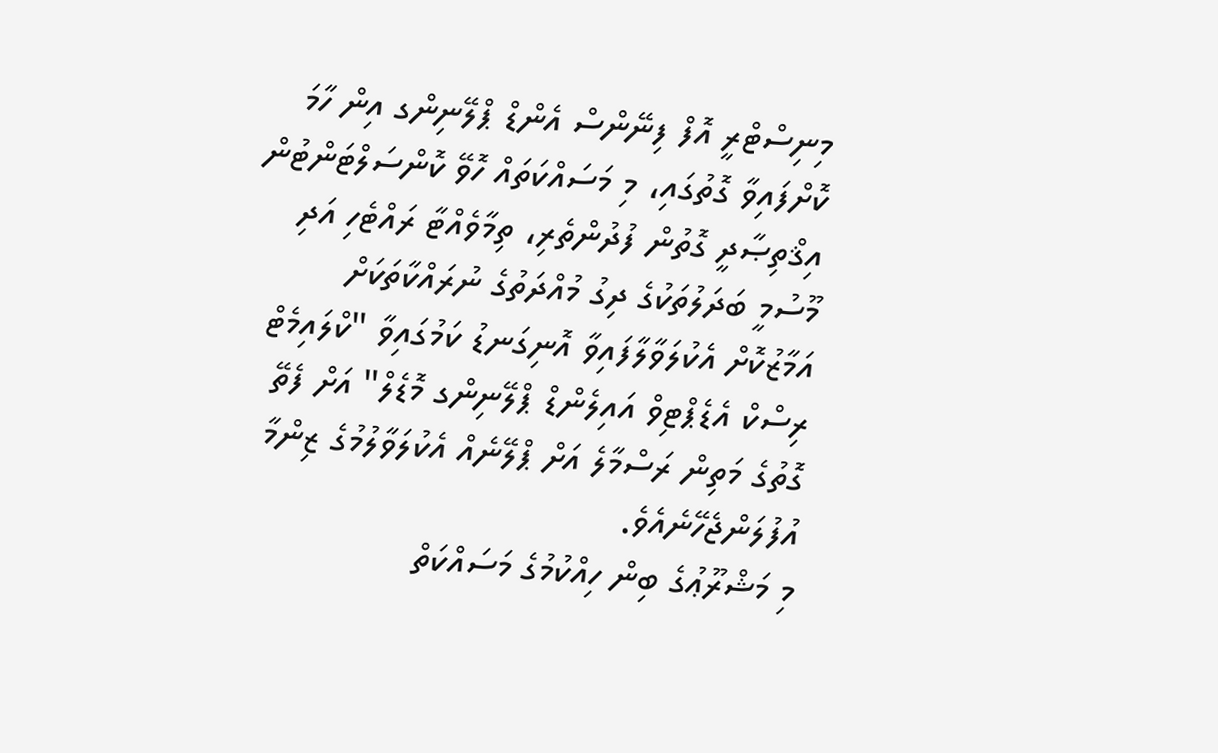މިނިސްޓްރީ އޮފް ފިނޭންސް އެންޑް ޕްލޭނިންގ އިން ހާމަ ކޮށްފައިވާ ގޮތުގައި، މި މަސައްކަތައް ހޮވޭ ކޮންސަލްޓަންޓުން އިޤްތިޞާދީ ގޮތުން ފުދުންތެރި، ތިމާވެއްޓާ ރައްޓެހި އަދި މޫސުމީ ބަދަލުތަކުގެ ދިގު މުއްދަތުގެ ނުރައްކާތަކަށް އަމާޒުކޮށް އެކުލަވާލާފައިވާ އޮނިގަނޑު ކަމުގައިވާ "ކްލައިމެޓް ރިސްކް އެޑެޕްޓިވް އައިލެންޑް ޕްލޭނިންގ މޮޑެލް" އަށް ފެތޭ ގޮތުގެ މަތިން ރަސްމާލެ އަށް ޕްލޭނެއް އެކުލަވާލުމުގެ ޒިންމާ އުފުލަންޖެހޭނެއެވެ.
މި މަޝްރޫޢުގެ ބިން ހިއްކުމުގެ މަސައްކަތް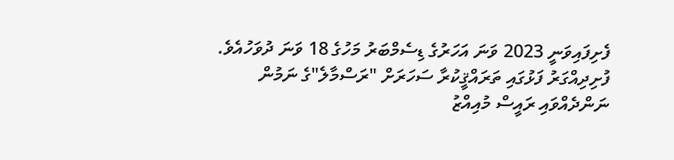ފެށިފައިވަނީ 2023 ވަނަ އަހަރުގެ ޑިސެމްބަރު މަހުގެ 18 ވަނަ ދުވަހުއެވެ.
ފުށިދިއްގަރު ފަޅުގައި ތަރައްޤީކުރާ ސަހަރަށް "ރަސްމާލެ"ގެ ނަމުން ނަންދެއްވައި ރައީސް މުއިއްޒު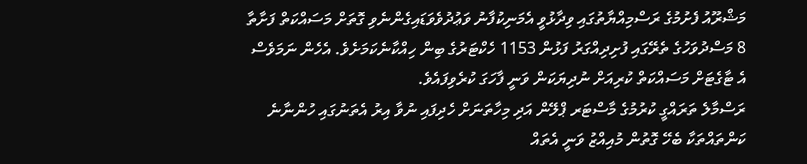މަޝްރޫއު ފެށުމުގެ ރަސްމިއްޔާތުގައި ވިދާޅުވީ އެމަނިކުފާނު ވަޢުދުވެވަޑައިގެންނެވި ގޮތަށް މަސައްކަތް ފަށާތާ 8 މަސްދުވަހުގެ ތެރޭގައި ފުށިދިއްގަރު ފަޅުން 1153 ހެކްޓަރުގެ ބިން ހިއްކާނެކަމަށެވެ. އެހެން ނަމަވެސް އެ ޓާގެޓަށް މަސައްކަތް ކުރިއަށް ނުދިޔަކަން ވަނީ ފާހަގަ ކުރެވިފައެވެ.
ރަސްމާލެ ތަރައްގީ ކުރުމުގެ މާސްޓަރ ޕްލޭން އަދި މިހާތަނަށް ހެދިފައި ނުވާ އިރު އެތަނުގައި ހުންނާނެ ކަންތައްތަކާ ބެހޭ ގޮތުން މުއިއްޒު ވަނީ އެތައް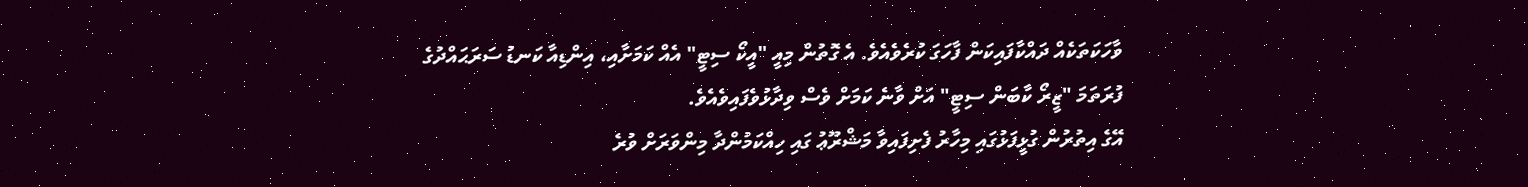ވާހަކަތަކެއް ދައްކާފައިކަން ފާހަގަ ކުރެވެއެވެ. އެ ގޮތުން މިއީ "އީކޯ ސިޓީ" އެއް ކަމަށާއި، އިންޑިއާ ކަނޑު ސަރަޙައްދުގެ ފުރަތަމަ "ޒީރޯ ކާބަން ސިޓީ" އަށް ވާނެ ކަމަށް ވެސް ވިދާޅުވެފައިވެއެވެ.
އޭގެ އިތުރުން ގުޅީފަޅުގައި މިހާރު ފެށިފައިވާ މަޝްރޫޢު ގައި ހިއްކަމުންދާ މިންވަރަށް ވުރެ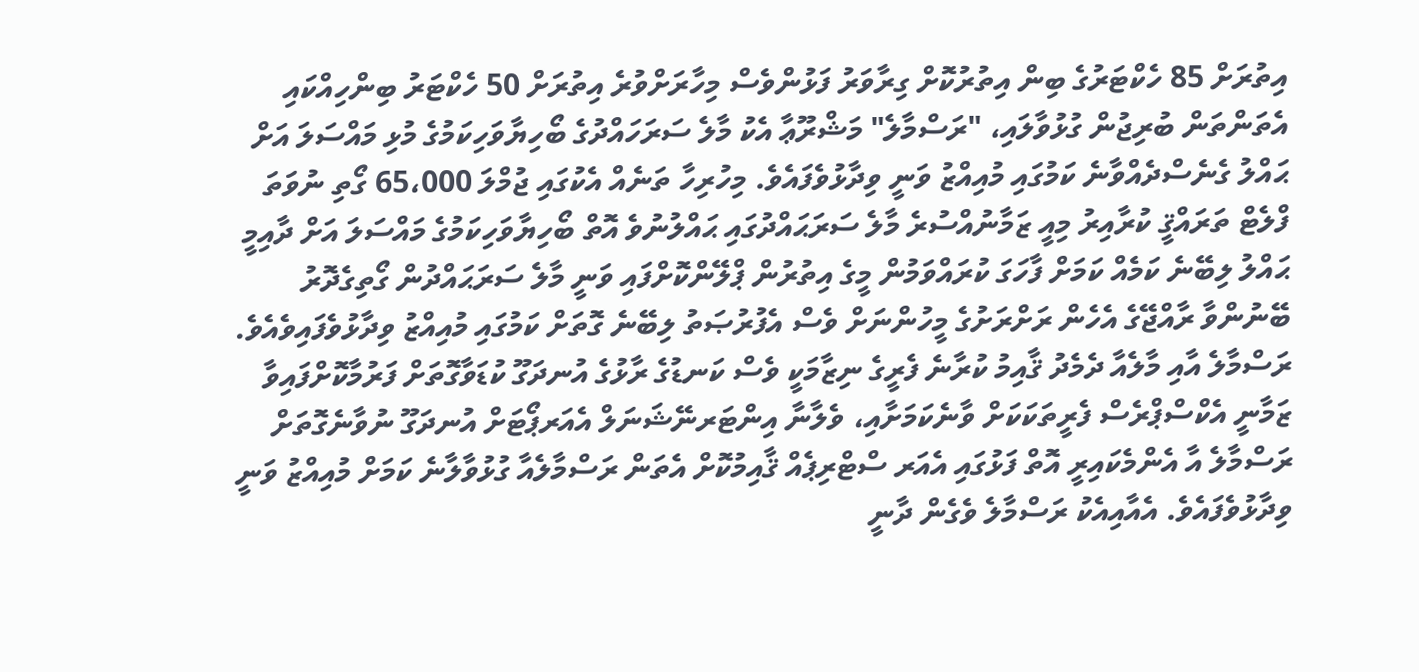އިތުރަށް 85 ހެކްޓަރުގެ ބިން އިތުރުކޮށް ގިރާވަރު ފަޅުންވެސް މިހާރަށްވުރެ އިތުރަށް 50 ހެކްޓަރު ބިންހިއްކައި އެތަންތަން ބުރިޖުން ގުޅުވާލައި، "ރަސްމާލެ" މަޝްރޫޢާ އެކު މާލެ ސަރަހައްދުގެ ބޯހިޔާވަހިކަމުގެ މުޅި މައްސަލަ އަށް ޙައްލު ގެނެސްދެއްވާނެ ކަމުގައި މުއިއްޒު ވަނީ ވިދާޅުވެފައެވެ. މިހުރިހާ ތަނެއް އެކުގައި ޖުމްލަ 65،000 ގޯތި ނުވަތަ ފްލެޓް ތަރައްޤީ ކުރާއިރު މިއީ ޒަމާނުއްސުރެ މާލެ ސަރަޙައްދުގައި ޙައްލުނުވެ އޮތް ބޯހިޔާވަހިކަމުގެ މައްސަލަ އަށް ދާއިމީ ޙައްލު ލިބޭނެ ކަމެއް ކަމަށް ފާހަގަ ކުރައްވަމުން މީގެ އިތުރުން ޕްލޭންކޮށްފައި ވަނީ މާލެ ސަރަޙައްދުން ގޯތިގެދޮރު ބޭނުންވާ ރާއްޖޭގެ އެހެން ރަށްރަށުގެ މީހުންނަށް ވެސް އެފުރުޞަތު ލިބޭނެ ގޮތަށް ކަމުގައި މުއިއްޒު ވިދާޅުވެފައިވެއެވެ.
ރަސްމާލެ އާއި މާލެއާ ދެމެދު ޤާއިމު ކުރާނެ ފެރީގެ ނިޒާމަކީ ވެސް ކަނޑުގެ ރާޅުގެ އުނދަގޫ ކުޑަވާގޮތަށް ފަރުމާކޮށްފައިވާ ޒަމާނީ އެކްސްޕްރެސް ފެރީތަކަކަށް ވާނެކަމަށާއި، ވެލާނާ އިންޓަރނޭޝަނަލް އެއަރޕޯޓަށް އުނދަގޫ ނުވާނެގޮތަށް ރަސްމާލެ އާ އެންމެކައިރީ އޮތް ފަޅުގައި އެއަރ ސްޓްރިޕެއް ޤާއިމުކޮށް އެތަން ރަސްމާލެއާ ގުޅުވާލާނެ ކަމަށް މުއިއްޒު ވަނީ ވިދާޅުވެފައެވެ. އެއާއިއެކު ރަސްމާލެ ވެގެން ދާނީ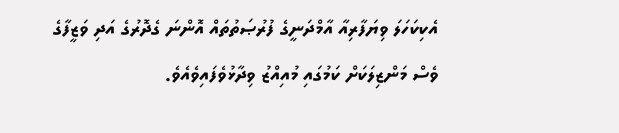އެކިކަހަލަ ވިޔަފާރިއާ އާމްދަނީގެ ފުރުޞަތުތައް އޮންނަ ގެދޮރުގެ އަދި ވަޒީފާގެ ވެސް މަންޒިލަކަށް ކަމުގައި މުއިއްޒު ވިދާޅުވެފައިވެއެވެ.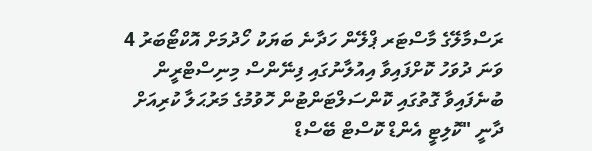ރަސްމާލޭގެ މާސްޓަރ ޕްލޭން ހަދާނެ ބަޔަކު ހޯދުމަށް އޮކްޓޯބަރު 4 ވަނަ ދުވަހު ކޮށްފައިވާ އިއުލާނުގައި ފިނޭންސް މިނިސްޓްރީން ބުނެފައިވާ ގޮތުގައި ކޮންސަލްޓަންޓުން ހޮވުމުގެ މަރުޙަލާ ކުރިއަށް ދާނީ "ކޮލިޓީ އެންޑް ކޮސްޓް ބޭސްޑް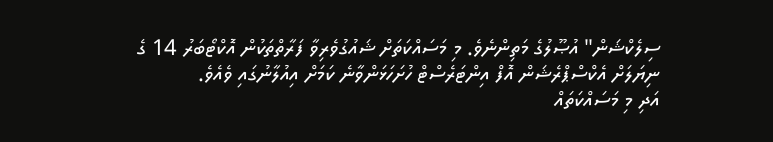ސިލެކްޝަން" އުޞޫލުގެ މަތިންނެވެ. މި މަސައްކަތަށް ޝައުގުވެރިވާ ފަރާތްތަކުން އޮކްޓޯބަރު 14 ގެ ނިޔަލަށް އެކްސްޕްރެޝަން އޮފް އިންޓަރެސްޓް ހުށަހަޅަންވާނެ ކަމަށް އިއުލާނުގައި ވެއެވެ.
އަދި މި މަސައްކަތައް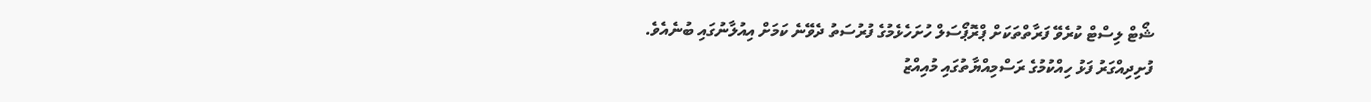ޝޯޓް ލިސްޓް ކުރެވޭ ފަރާތްތަކަށް ޕްރޮޕޯސަލް ހުށަހެޅެމުގެ ފުރުސަތު ދެވޭނެ ކަމަށް އިއުލާނުގައި ބުނެއެވެ.
ފުށިދިއްގަރު ފަޅު ހިއްކުމުގެ ރަސްމިއްޔާތުގައި މުއިއްޒު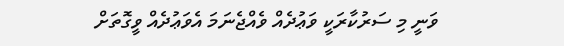ވަނީ މި ސަރުކާރަކީ ވަޢުދެއް ވެއްޖެނަމަ އެވަޢުދެއް ވީގޮތަށް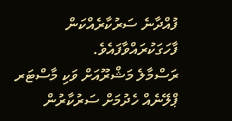ފުއްދާނެ ސަރުކާރެއްކަން ފާހަގަކުރައްވާފައެވެ.
ރަސްމާލެ މަޝްރޫއަށް ވަކި މާސްޓަރ ޕްލޭނެއް ހެދުމަށް ސަރުކާރުން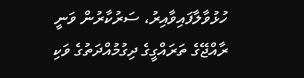ހުޅުވާލާފައިވާއިރު، ސަރުކާރުން ވަނީ ރާއްޖޭގެ ތަރައްގީގެ ދިގުމުއްދަތުގެ ވަކި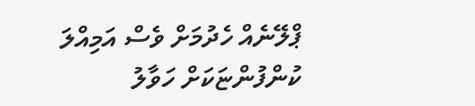ޕްލޭނެއް ހެދުމަށް ވެސް އަމިއްލަ ކުންފުންޏަކަށް ހަވާލު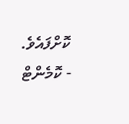ކޮށްފައެވެ.
- ކޮމެންޓް